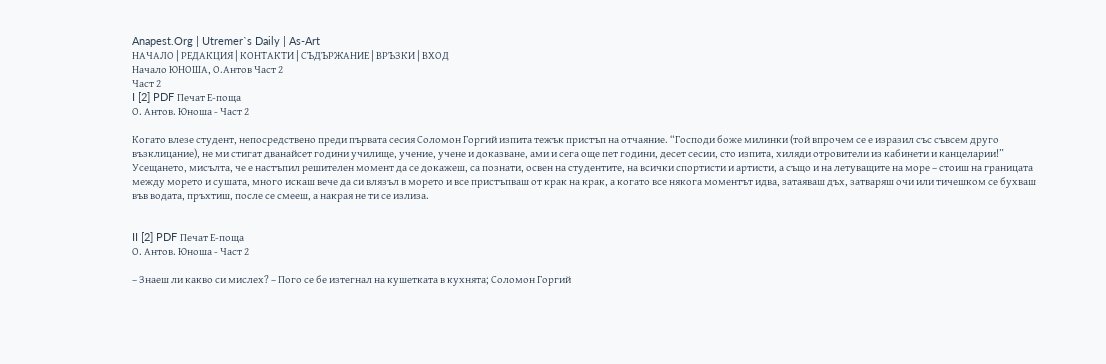Anapest.Org | Utremer`s Daily | As-Art
НАЧАЛО | РЕДАКЦИЯ | КОНТАКТИ | СЪДЪРЖАНИЕ | ВРЪЗКИ | ВХОД
Начало ЮНОША, О.Антов Част 2
Част 2
I [2] PDF Печат Е-поща
О. Антов. Юноша - Част 2

Когато влезе студент, непосредствено преди първата сесия Соломон Горгий изпита тежък пристъп на отчаяние. “Господи боже милинки (той впрочем се е изразил със съвсем друго възклицание), не ми стигат дванайсет години училище, учение, учене и доказване, ами и сега още пет години, десет сесии, сто изпита, хиляди отровители из кабинети и канцеларии!” Усещането, мисълта, че е настъпил решителен момент да се докажеш, са познати, освен на студентите, на всички спортисти и артисти, а също и на летуващите на море – стоиш на границата между морето и сушата, много искаш вече да си влязъл в морето и все пристъпваш от крак на крак, а когато все някога моментът идва, затаяваш дъх, затваряш очи или тичешком се бухваш във водата, пръхтиш, после се смееш, а накрая не ти се излиза.


II [2] PDF Печат Е-поща
О. Антов. Юноша - Част 2

– Знаеш ли какво си мислех? – Пого се бе изтегнал на кушетката в кухнята; Соломон Горгий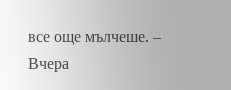все още мълчеше. – Вчера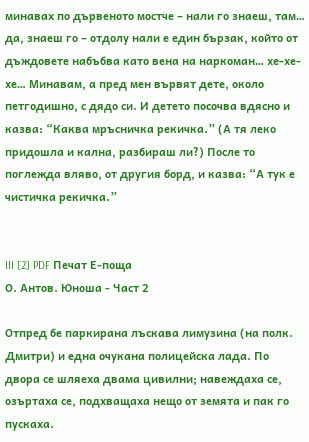минавах по дървеното мостче – нали го знаеш, там… да, знаеш го – отдолу нали е един бързак, който от дъждовете набъбва като вена на наркоман… хе-хе-хе… Минавам, а пред мен вървят дете, около петгодишно, с дядо си. И детето посочва вдясно и казва: “Каква мръсничка рекичка.” (А тя леко придошла и кална, разбираш ли?) После то поглежда вляво, от другия борд, и казва: “А тук е чистичка рекичка.”


III [2] PDF Печат Е-поща
О. Антов. Юноша - Част 2

Отпред бе паркирана лъскава лимузина (на полк. Дмитри) и една очукана полицейска лада. По двора се шляеха двама цивилни; навеждаха се, озъртаха се, подхващаха нещо от земята и пак го пускаха.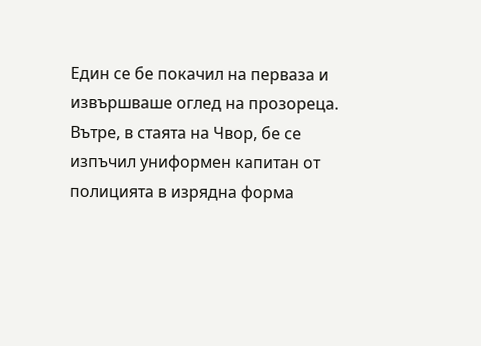Един се бе покачил на перваза и извършваше оглед на прозореца. Вътре, в стаята на Чвор, бе се изпъчил униформен капитан от полицията в изрядна форма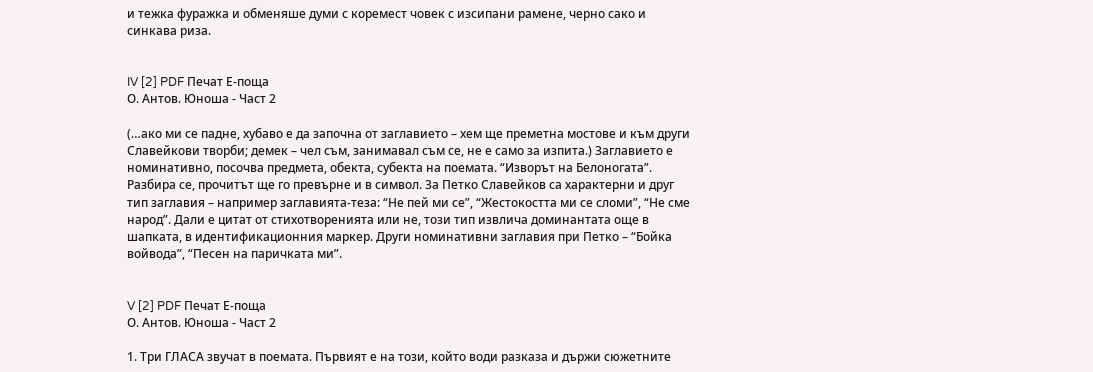и тежка фуражка и обменяше думи с коремест човек с изсипани рамене, черно сако и синкава риза.


IV [2] PDF Печат Е-поща
О. Антов. Юноша - Част 2

(…ако ми се падне, хубаво е да започна от заглавието – хем ще преметна мостове и към други Славейкови творби; демек – чел съм, занимавал съм се, не е само за изпита.) Заглавието е номинативно, посочва предмета, обекта, субекта на поемата. “Изворът на Белоногата”. Разбира се, прочитът ще го превърне и в символ. За Петко Славейков са характерни и друг тип заглавия – например заглавията-теза: “Не пей ми се”, “Жестокостта ми се сломи”, “Не сме народ”. Дали е цитат от стихотворенията или не, този тип извлича доминантата още в шапката, в идентификационния маркер. Други номинативни заглавия при Петко – “Бойка войвода”, “Песен на паричката ми”.


V [2] PDF Печат Е-поща
О. Антов. Юноша - Част 2

1. Три ГЛАСА звучат в поемата. Първият е на този, който води разказа и държи сюжетните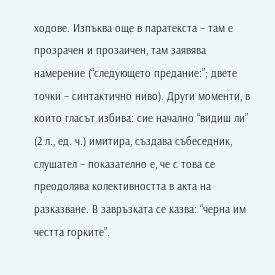ходове. Изпъква още в паратекста – там е прозрачен и прозаичен, там заявява намерение (“следующето предание:”; двете точки – синтактично ниво). Други моменти, в които гласът избива: сие начално “видиш ли” (2 л., ед. ч.) имитира, създава събеседник, слушател – показателно е, че с това се преодолява колективността в акта на разказване. В завръзката се казва: “черна им честта горките”.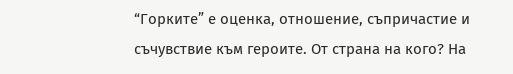“Горките” е оценка, отношение, съпричастие и съчувствие към героите. От страна на кого? На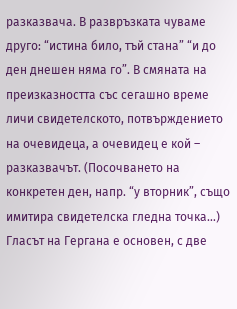разказвача. В развръзката чуваме друго: “истина било, тъй стана” “и до ден днешен няма го”. В смяната на преизказността със сегашно време личи свидетелското, потвърждението на очевидеца, а очевидец е кой – разказвачът. (Посочването на конкретен ден, напр. “у вторник”, също имитира свидетелска гледна точка…) Гласът на Гергана е основен, с две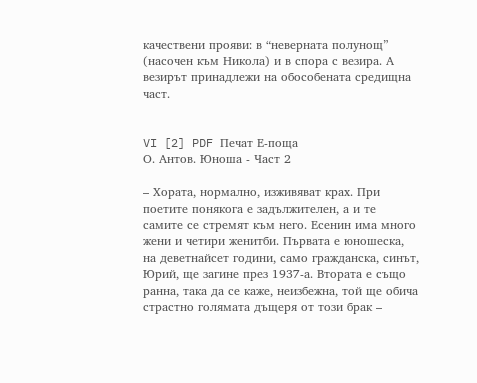качествени прояви: в “неверната полунощ” (насочен към Никола) и в спора с везира. А везирът принадлежи на обособената средищна част.


VI [2] PDF Печат Е-поща
О. Антов. Юноша - Част 2

– Хората, нормално, изживяват крах. При поетите понякога е задължителен, а и те самите се стремят към него. Есенин има много жени и четири женитби. Първата е юношеска, на деветнайсет години, само гражданска, синът, Юрий, ще загине през 1937-а. Втората е също ранна, така да се каже, неизбежна, той ще обича страстно голямата дъщеря от този брак –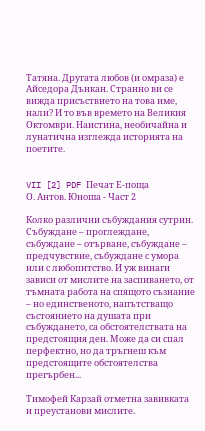Татяна. Другата любов (и омраза) е Айседора Дънкан. Странно ви се вижда присъствието на това име, нали? И то във времето на Великия Октомври. Наистина, необичайна и лунатична изглежда историята на поетите.


VII [2] PDF Печат Е-поща
О. Антов. Юноша - Част 2

Колко различни събуждания сутрин. Събуждане – проглеждане, събуждане – отърване, събуждане – предчувствие, събуждане с умора или с любопитство. И уж винаги зависи от мислите на заспиването, от тъмната работа на спящото съзнание – но единственото, напътстващо състоянието на душата при събуждането, са обстоятелствата на предстоящия ден. Може да си спал перфектно, но да тръгнеш към предстоящите обстоятелства прегърбен...

Тимофей Карзай отметна завивката и преустанови мислите.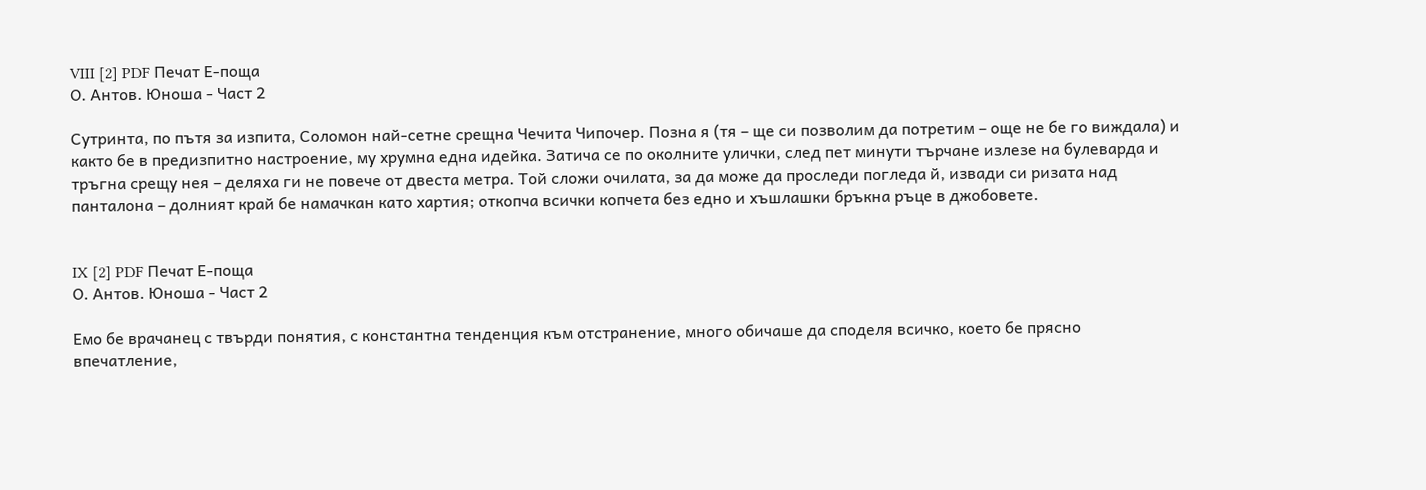VIII [2] PDF Печат Е-поща
О. Антов. Юноша - Част 2

Сутринта, по пътя за изпита, Соломон най-сетне срещна Чечита Чипочер. Позна я (тя – ще си позволим да потретим – още не бе го виждала) и както бе в предизпитно настроение, му хрумна една идейка. Затича се по околните улички, след пет минути търчане излезе на булеварда и тръгна срещу нея – деляха ги не повече от двеста метра. Той сложи очилата, за да може да проследи погледа й, извади си ризата над панталона – долният край бе намачкан като хартия; откопча всички копчета без едно и хъшлашки бръкна ръце в джобовете.


IX [2] PDF Печат Е-поща
О. Антов. Юноша - Част 2

Емо бе врачанец с твърди понятия, с константна тенденция към отстранение, много обичаше да споделя всичко, което бе прясно впечатление,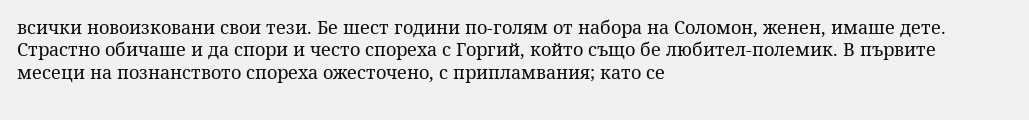всички новоизковани свои тези. Бе шест години по-голям от набора на Соломон, женен, имаше дете. Страстно обичаше и да спори и често спореха с Горгий, който също бе любител-полемик. В първите месеци на познанството спореха ожесточено, с припламвания; като се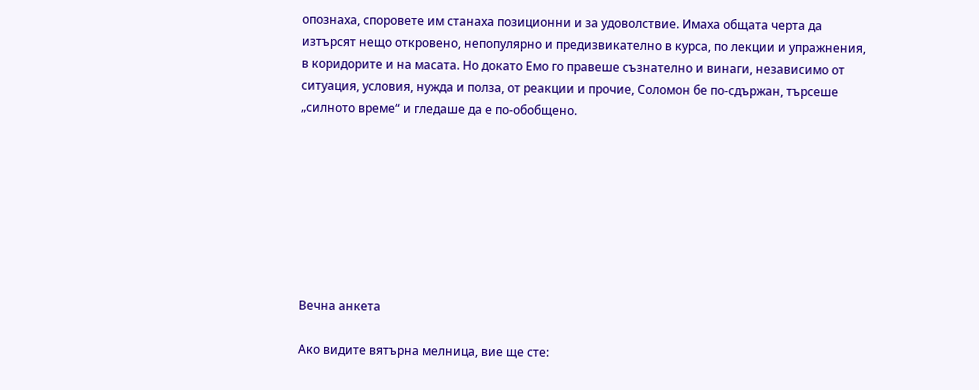опознаха, споровете им станаха позиционни и за удоволствие. Имаха общата черта да изтърсят нещо откровено, непопулярно и предизвикателно в курса, по лекции и упражнения, в коридорите и на масата. Но докато Емо го правеше съзнателно и винаги, независимо от ситуация, условия, нужда и полза, от реакции и прочие, Соломон бе по-сдържан, търсеше „силното време“ и гледаше да е по-обобщено.








Вечна анкета

Ако видите вятърна мелница, вие ще сте: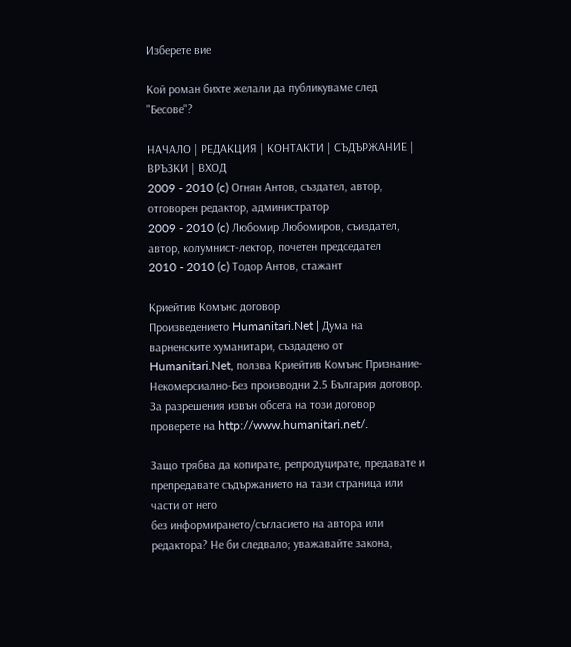Изберете вие

Кой роман бихте желали да публикуваме след "Бесове"?

НАЧАЛО | РЕДАКЦИЯ | КОНТАКТИ | СЪДЪРЖАНИЕ | ВРЪЗКИ | ВХОД
2009 - 2010 (c) Огнян Антов, създател, автор, отговорен редактор, администратор
2009 - 2010 (c) Любомир Любомиров, съиздател, автор, колумнист-лектор, почетен председател
2010 - 2010 (c) Тодор Антов, стажант

Криейтив Комънс договор
Произведението Humanitari.Net | Дума на варненските хуманитари, създадено от Humanitari.Net, ползва Криейтив Комънс Признание-Некомерсиално-Без производни 2.5 България договор.
За разрешения извън обсега на този договор проверете на http://www.humanitari.net/.

Защо трябва да копирате, репродуцирате, предавате и препредавате съдържанието на тази страница или части от него
без информирането/съгласието на автора или редактора? Не би следвало; уважавайте закона,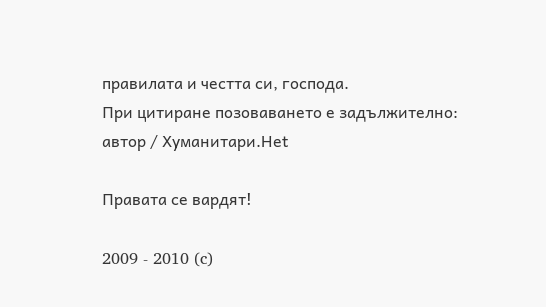правилата и честта си, господа.
При цитиране позоваването е задължително: автор / Хуманитари.Неt

Правата се вардят!

2009 - 2010 (c)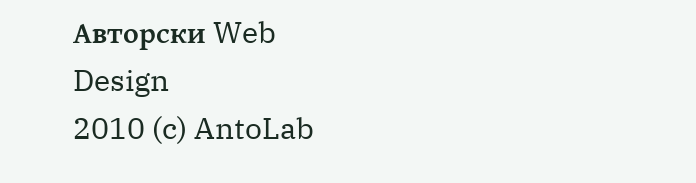Авторски Web Design
2010 (c) AntoLab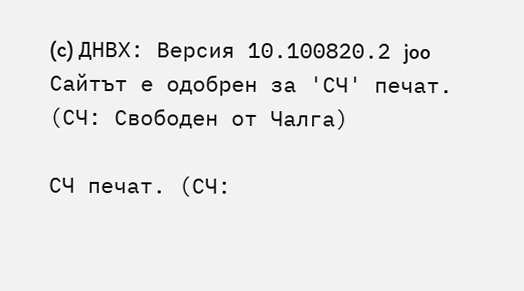(c) ДНВХ: Версия 10.100820.2 joo
Сайтът е одобрен за 'СЧ' печат. (СЧ: Свободен от Чалга)

СЧ печат. (СЧ: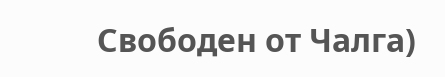Свободен от Чалга)